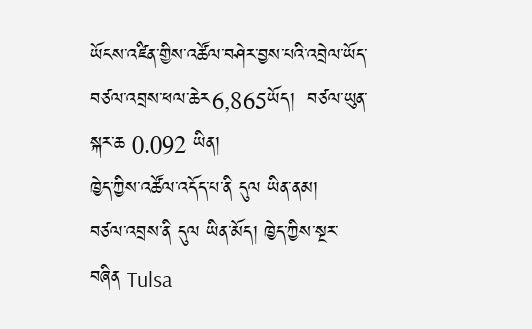ཡོངས་འཛིན་གྱིས་འཚོལ་བཤེར་བྱས་པའི་འབྲེལ་ཡོད་བཙལ་འབྲས་ཕལ་ཆེར6,865ཡོད།  བཙལ་ཡུན་སྐར་ཆ 0.092 ཡིན།
ཁྱེད་ཀྱིས་འཚོལ་འདོད་པ་ནི དུལ ཡིན་ནམ།
བཙལ་འབྲས་ནི དུལ ཡིན་མོད། ཁྱེད་ཀྱིས་སྔར་བཞིན Tulsa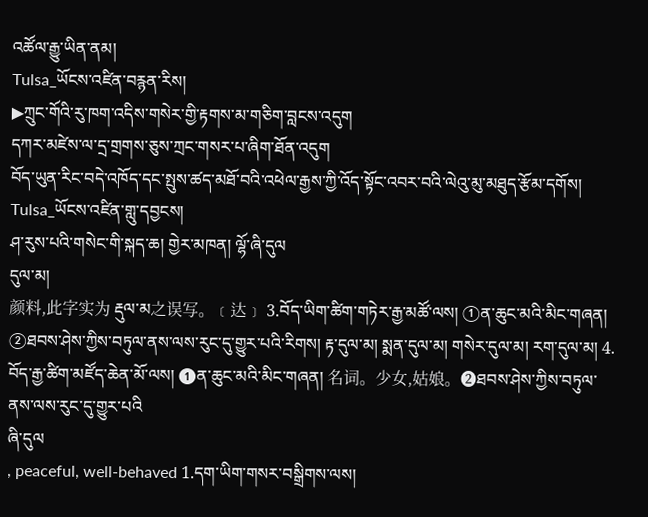འཚོལ་རྒྱུ་ཡིན་ནམ།
Tulsa_ཡོངས་འཛིན་བརྙན་རིས།
▶ཀྲུང་གོའི་རུ་ཁག་འདིས་གསེར་གྱི་རྟགས་མ་གཅིག་བླངས་འདུག
དཀར་མཛེས་ལ་དྲ་གྲགས་ཅུས་ཀྲང་གསར་པ་ཞིག་ཐོན་འདུག
བོད་ཡུན་རིང་བདེ་འཁོད་དང་སྤུས་ཚད་མཐོ་བའི་འཕེལ་རྒྱས་ཀྱི་འོད་སྟོང་འབར་བའི་ལེའུ་མུ་མཐུད་རྩོམ་དགོས།
Tulsa_ཡོངས་འཛིན་གླུ་དབྱངས།
ཤ་རུས་པའི་གསེང་གི་སྐད་ཆ། གྱེར་མཁན། ལྷོ་ཞི་དུལ
དུལ་མ།
颜料,此字实为 རྡུལ་མ之误写。﹝达﹞ 3.བོད་ཡིག་ཚིག་གཏེར་རྒྱ་མཚོ་ལས། ①ན་ཆུང་མའི་མིང་གཞན། ②ཐབས་ཤེས་ཀྱིས་བཏུལ་ནས་ལས་རུང་དུ་གྱུར་པའི་རིགས། རྟ་དུལ་མ། སྨན་དུལ་མ། གསེར་དུལ་མ། རག་དུལ་མ། 4. བོད་རྒྱ་ཚིག་མཛོད་ཆེན་མོ་ལས། ❶ན་ཆུང་མའི་མིང་གཞན། 名词。少女,姑娘。❷ཐབས་ཤེས་ཀྱིས་བཏུལ་ནས་ལས་རུང་དུ་གྱུར་པའི
ཞི་དུལ
, peaceful, well-behaved 1.དག་ཡིག་གསར་བསྒྲིགས་ལས།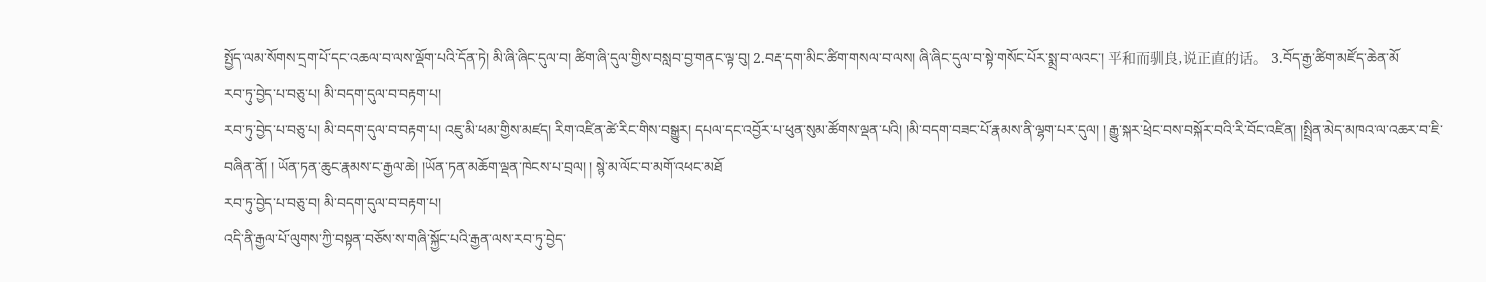སྤྱོད་ལམ་སོགས་དྲག་པོ་དང་འཆལ་བ་ལས་ལྡོག་པའི་དོན་ཏེ། མི་ཞི་ཞིང་དུལ་བ། ཚིག་ཞི་དུལ་གྱིས་བསླབ་བྱ་གནང་ལྟ་བུ། 2.བརྡ་དག་མིང་ཚིག་གསལ་བ་ལས། ཞི་ཞིང་དུལ་བ་སྟེ་གསོང་པོར་སྨྲ་བ་ལའང་། 平和而驯良,说正直的话。 3.བོད་རྒྱ་ཚིག་མཛོད་ཆེན་མོ
རབ་ཏུ་བྱེད་པ་བཅུ་པ། མི་བདག་དུལ་བ་བརྟག་པ།
རབ་ཏུ་བྱེད་པ་བཅུ་པ། མི་བདག་དུལ་བ་བརྟག་པ། འཇུ་མི་ཕམ་གྱིས་མཛད། རིག་འཛིན་ཚེ་རིང་གིས་བསྒྱུར། དཔལ་དང་འབྱོར་པ་ཕུན་སུམ་ཚོགས་ལྡན་པའི། །མི་བདག་བཟང་པོ་རྣམས་ནི་ལྷག་པར་དུལ། ། རྒྱུ་སྐར་ཕྲེང་བས་བསྐོར་བའི་རི་བོང་འཛིན། །སྤྲིན་མེད་མཁའ་ལ་འཆར་བ་ཇི་བཞིན་ནོ། ། ཡོན་ཏན་ཆུང་རྣམས་ང་རྒྱལ་ཆེ། །ཡོན་ཏན་མཆོག་ལྡན་ཁེངས་པ་བྲལ། ། སྙེ་མ་ལོང་བ་མགོ་འཕང་མཐོ
རབ་ཏུ་བྱེད་པ་བཅུ་བ། མི་བདག་དུལ་བ་བརྟག་པ།
འདི་ནི་རྒྱལ་པོ་ལུགས་ཀྱི་བསྟན་བཅོས་ས་གཞི་སྐྱོང་པའི་རྒྱན་ལས་རབ་ཏུ་བྱེད་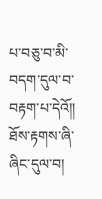པ་བཅུ་བ་མི་བདག་དུལ་བ་བརྟག་པ་དེའོ༎
ཐོས་རྟགས་ཞི་ཞིང་དུལ་བ།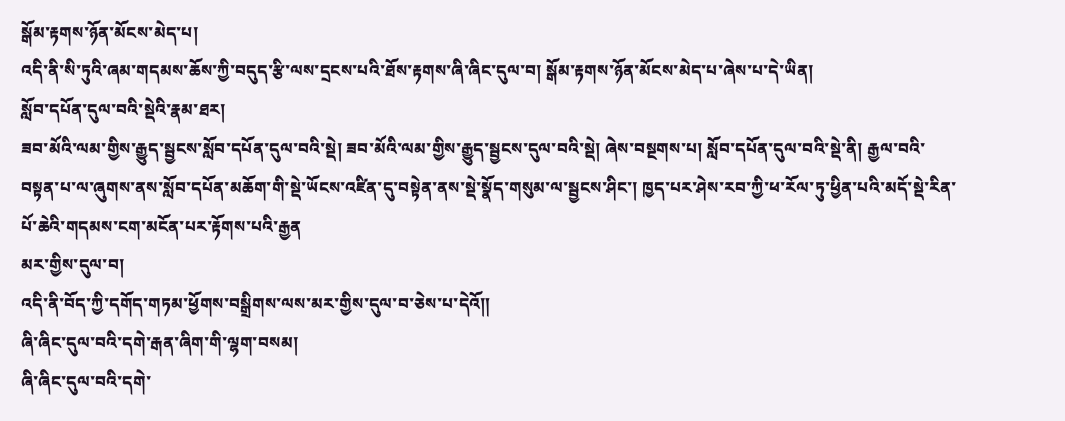སྒོམ་རྟགས་ཉོན་མོངས་མེད་པ།
འདི་ནི་སི་ཏུའི་ཞམ་གདམས་ཆོས་ཀྱི་བདུད་རྩི་ལས་དྲངས་པའི་ཐོས་རྟགས་ཞི་ཞིང་དུལ་བ། སྒོམ་རྟགས་ཉོན་མོངས་མེད་པ་ཞེས་པ་དེ་ཡིན།
སློབ་དཔོན་དུལ་བའི་སྡེའི་རྣམ་ཐར།
ཟབ་མོའི་ལམ་གྱིས་རྒྱུད་སྦྱངས་སློབ་དཔོན་དུལ་བའི་སྡེ། ཟབ་མོའི་ལམ་གྱིས་རྒྱུད་སྦྱངས་དུལ་བའི་སྡེ། ཞེས་བསྔགས་པ། སློབ་དཔོན་དུལ་བའི་སྡེ་ནི། རྒྱལ་བའི་བསྟན་པ་ལ་ཞུགས་ནས་སློབ་དཔོན་མཆོག་གི་སྡེ་ཡོངས་འཛིན་དུ་བསྟེན་ནས་སྡེ་སྣོད་གསུམ་ལ་སྦྱངས་ཤིང་། ཁྱད་པར་ཤེས་རབ་ཀྱི་ཕ་རོལ་ཏུ་ཕྱིན་པའི་མདོ་སྡེ་རིན་པོ་ཆེའི་གདམས་ངག་མངོན་པར་རྟོགས་པའི་རྒྱན
མར་གྱིས་དུལ་བ།
འདི་ནི་བོད་ཀྱི་དགོད་གཏམ་ཕྱོགས་བསྒྲིགས་ལས་མར་གྱིས་དུལ་བ་ཅེས་པ་དེའོ༎
ཞི་ཞིང་དུལ་བའི་དགེ་རྒན་ཞིག་གི་ལྷག་བསམ།
ཞི་ཞིང་དུལ་བའི་དགེ་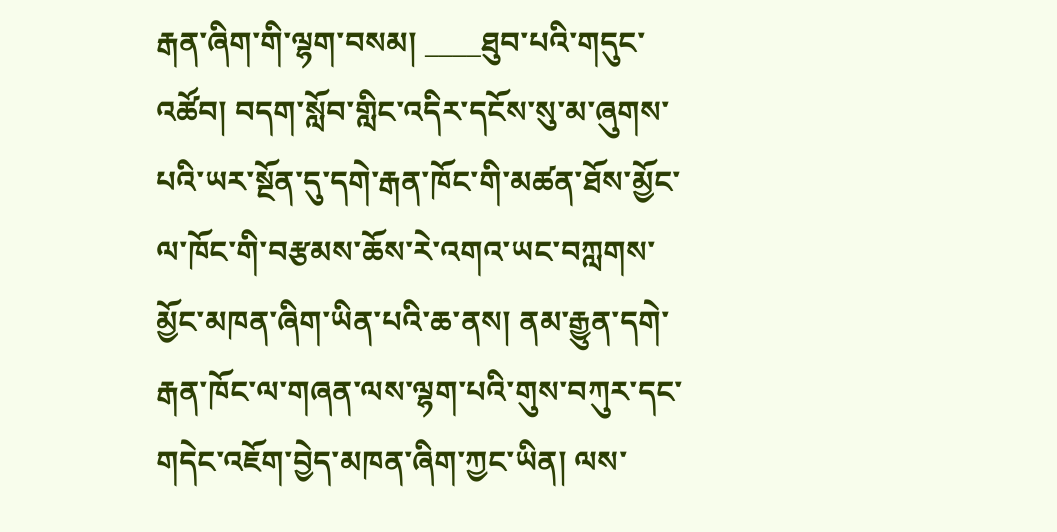རྒན་ཞིག་གི་ལྷག་བསམ། ____ཐུབ་པའི་གདུང་འཚོབ། བདག་སློབ་གླིང་འདིར་དངོས་སུ་མ་ཞུགས་པའི་ཡར་སྔོན་དུ་དགེ་རྒན་ཁོང་གི་མཚན་ཐོས་མྱོང་ལ་ཁོང་གི་བརྩམས་ཆོས་རེ་འགའ་ཡང་བཀླགས་མྱོང་མཁན་ཞིག་ཡིན་པའི་ཆ་ནས། ནམ་རྒྱུན་དགེ་རྒན་ཁོང་ལ་གཞན་ལས་ལྷག་པའི་གུས་བཀུར་དང་གདེང་འཇོག་བྱེད་མཁན་ཞིག་ཀྱང་ཡིན། ལས་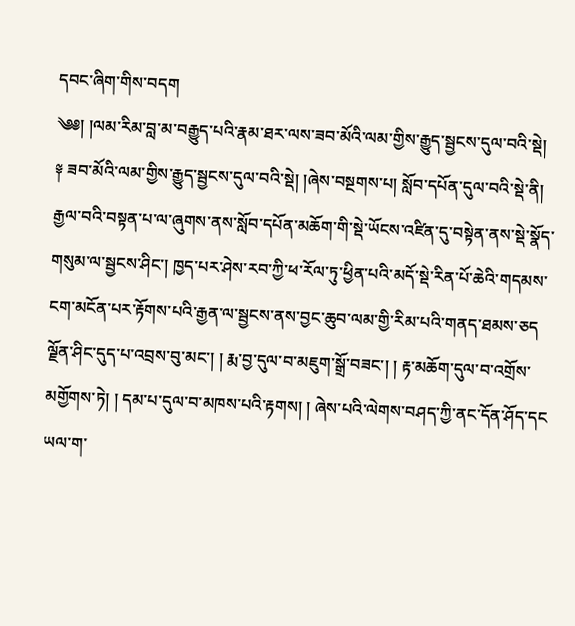དབང་ཞིག་གིས་བདག
༄༅། །ལམ་རིམ་བླ་མ་བརྒྱུད་པའི་རྣམ་ཐར་ལས་ཟབ་མོའི་ལམ་གྱིས་རྒྱུད་སྦྱངས་དུལ་བའི་སྡེ།
༈ ཟབ་མོའི་ལམ་གྱིས་རྒྱུད་སྦྱངས་དུལ་བའི་སྡེ། །ཞེས་བསྔགས་པ། སློབ་དཔོན་དུལ་བའི་སྡེ་ནི། རྒྱལ་བའི་བསྟན་པ་ལ་ཞུགས་ནས་སློབ་དཔོན་མཆོག་གི་སྡེ་ཡོངས་འཛིན་དུ་བསྟེན་ནས་སྡེ་སྣོད་གསུམ་ལ་སྦྱངས་ཤིང་། ཁྱད་པར་ཤེས་རབ་ཀྱི་ཕ་རོལ་ཏུ་ཕྱིན་པའི་མདོ་སྡེ་རིན་པོ་ཆེའི་གདམས་ངག་མངོན་པར་རྟོགས་པའི་རྒྱན་ལ་སྦྱངས་ནས་བྱང་ཆུབ་ལམ་གྱི་རིམ་པའི་གནད་ཐམས་ཅད
ལྗོན་ཤིང་དུད་པ་འབྲས་བུ་མང་། ། རྨ་བྱ་དུལ་བ་མཇུག་སྒྲོ་བཟང་། ། རྟ་མཆོག་དུལ་བ་འགྲོས་མགྱོགས་ཏེ། ། དམ་པ་དུལ་བ་མཁས་པའི་རྟགས། ། ཞེས་པའི་ལེགས་བཤད་ཀྱི་ནང་དོན་ཤོད་དང
ཡལ་ག་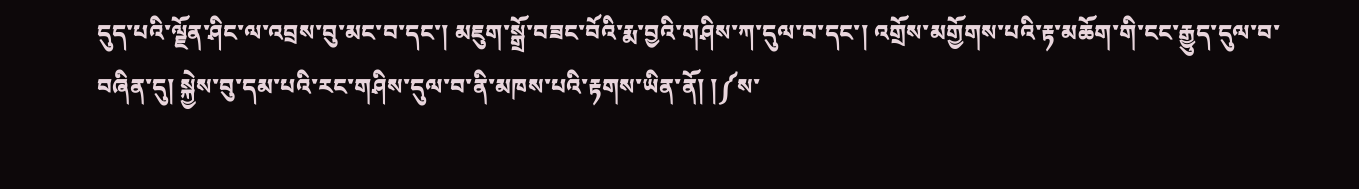དུད་པའི་ལྗོན་ཤིང་ལ་འབྲས་བུ་མང་བ་དང་། མཇུག་སྒྲོ་བཟང་བོའི་རྨ་བྱའི་གཤིས་ཀ་དུལ་བ་དང་། འགྲོས་མགྱོགས་པའི་རྟ་མཆོག་གི་ངང་རྒྱུད་དུལ་བ་བཞིན་དུ། སྐྱེས་བུ་དམ་པའི་རང་གཤིས་དུལ་བ་ནི་མཁས་པའི་རྟགས་ཡིན་ནོ། །༼ས་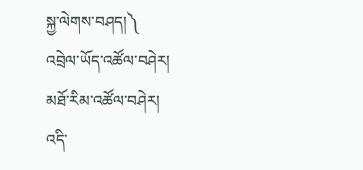སྐྱ་ལེགས་བཤད།༽
འབྲེལ་ཡོད་འཚོལ་བཤེར།
མཐོ་རིམ་འཚོལ་བཤེར།
འདི་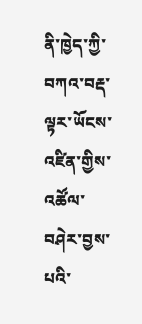ནི་ཁྱེད་ཀྱི་བཀའ་བརྡ་ལྟར་ཡོངས་འཛིན་གྱིས་འཚོལ་བཤེར་བྱས་པའི་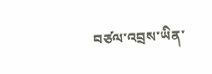བཙལ་འབྲས་ཡིན་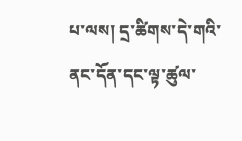པ་ལས། དྲ་ཚིགས་དེ་གའི་ནང་དོན་དང་ལྟ་ཚུལ་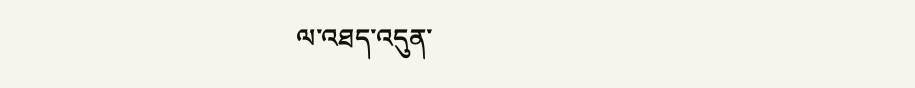ལ་འཐད་འདུན་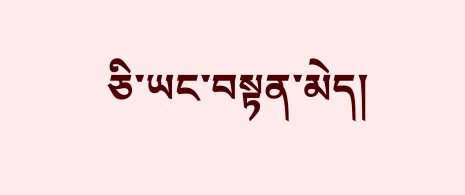ཅི་ཡང་བསྟན་མེད།